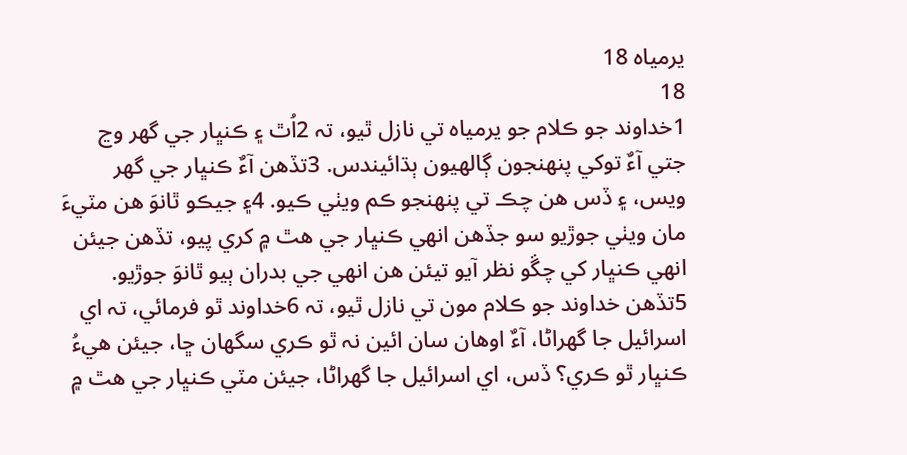يرمياہ 18
18
1خداوند جو ڪلام جو يرمياہ تي نازل ٿيو، تہ 2اُٿ ۽ ڪنڀار جي گهر وڃ جتي آءٌ توکي پنهنجون ڳالهيون ٻڌائيندس. 3تڏهن آءٌ ڪنڀار جي گهر ويس، ۽ ڏس هن چڪ تي پنهنجو ڪم ويٺي ڪيو. 4۽ جيڪو ٿانوَ هن مٽيءَ مان ويٺي جوڙيو سو جڏهن انهي ڪنڀار جي هٿ ۾ کري پيو، تڏهن جيئن انهي ڪنڀار کي چڱو نظر آيو تيئن هن انهي جي بدران ٻيو ٿانوَ جوڙيو.
5تڏهن خداوند جو ڪلام مون تي نازل ٿيو، تہ 6خداوند ٿو فرمائي، تہ اي اسرائيل جا گهراڻا، آءٌ اوهان سان ائين نہ ٿو ڪري سگهان ڇا، جيئن هيءُ ڪنڀار ٿو ڪري؟ ڏس، اي اسرائيل جا گهراڻا، جيئن مٽي ڪنڀار جي هٿ ۾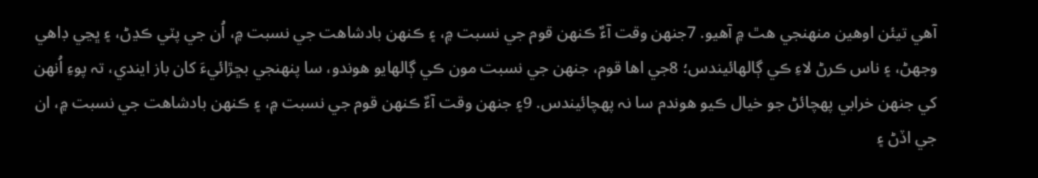آهي تيئن اوهين منهنجي هٿ ۾ آهيو. 7جنهن وقت آءٌ ڪنهن قوم جي نسبت ۾، ۽ ڪنهن بادشاهت جي نسبت ۾، اُن جي پٽي ڪڍڻ، ۽ ڀڃي ڊاهي وجهڻ، ۽ ناس ڪرڻ لاءِ ڪي ڳالهائيندس؛ 8جي اها قوم، جنهن جي نسبت مون ڪي ڳالهايو هوندو، سا پنهنجي بڇڙائيءَ کان باز ايندي، تہ پوءِ اُنهن کي جنهن خرابي پهچائڻ جو خيال ڪيو هوندم سا نہ پهچائيندس. 9۽ جنهن وقت آءٌ ڪنهن قوم جي نسبت ۾، ۽ ڪنهن بادشاهت جي نسبت ۾، ان جي اڏڻ ۽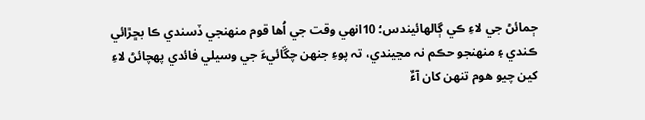ڄمائڻ جي لاءِ ڪي ڳالهائيندس؛ 10انهي وقت جي اُها قوم منهنجي ڏسندي ڪا بڇڙائي ڪندي ۽ منهنجو حڪم نہ مڃيندي، تہ پوءِ جنهن چڱائيءَ جي وسيلي فائدي پهچائڻ لاءِ کين چيو هوم تنهن کان آءٌ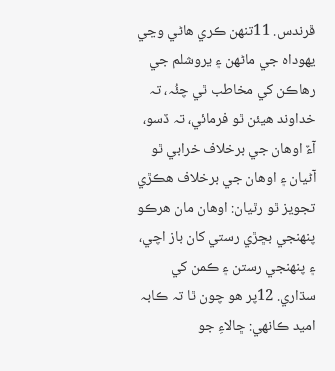ڦرندس. 11تنهن ڪري هاڻي وڃي يهوداہ جي ماڻهن ۽ يروشلم جي رهاڪن کي مخاطب ٿي چئُہ، تہ خداوند هيئن ٿو فرمائي، تہ ڏسو، آءٌ اوهان جي برخلاف خرابي ٿو آڻيان ۽ اوهان جي برخلاف هڪڙي تجويز ٿو رٿيان: اوهان مان هرڪو پنهنجي بڇڙي رستي کان باز اچي، ۽ پنهنجي رستن ۽ ڪمن کي سڌاري. 12پر هو چون ٿا تہ ڪابہ اميد ڪانهي: ڇالاءِ جو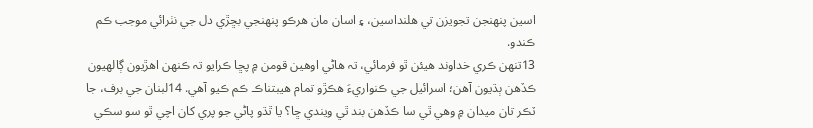اسين پنهنجن تجويزن تي هلنداسين، ۽ اسان مان هرڪو پنهنجي بڇڙي دل جي نٺرائي موجب ڪم ڪندو.
13تنهن ڪري خداوند هيئن ٿو فرمائي، تہ هاڻي اوهين قومن ۾ پڇا ڪرايو تہ ڪنهن اهڙيون ڳالهيون ڪڏهن ٻڌيون آهن؛ اسرائيل جي ڪنواريءَ هڪڙو تمام هيبتناڪ ڪم ڪيو آهي. 14لبنان جي برف، جا ٽڪر تان ميدان ۾ وهي ٿي سا ڪڏهن بند ٿي ويندي ڇا؟ يا ٿڌو پاڻي جو پري کان اچي ٿو سو سڪي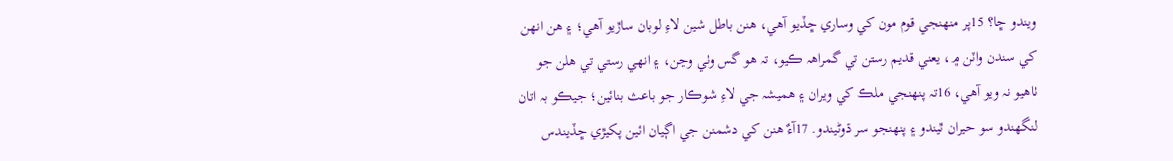ويندو ڇا؟ 15پر منهنجي قوم مون کي وساري ڇڏيو آهي، هنن باطل شين لاءِ لوبان ساڙيو آهي؛ ۽ هن انهن کي سندن واٽن ۾، يعني قديم رستن تي گمراهہ ڪيو، تہ هو گس وٺي وڃن، ۽ انهي رستي تي هلن جو ٺاهيو نہ ويو آهي، 16تہ پنهنجي ملڪ کي ويران ۽ هميشہ جي لاءِ شوڪار جو باعث بنائين؛ جيڪو بہ اتان لنگهندو سو حيران ٿيندو ۽ پنهنجو سر ڌوڻيندو. 17آءٌ هنن کي دشمنن جي اڳيان ائين پکيڙي ڇڏيندس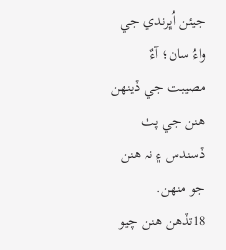جيئن اُڀرندي جي واءُ سان؛ آءٌ مصيبت جي ڏينهن هنن جي پٺ ڏسندس ۽ نہ هنن جو منهن.
18تڏهن هنن چيو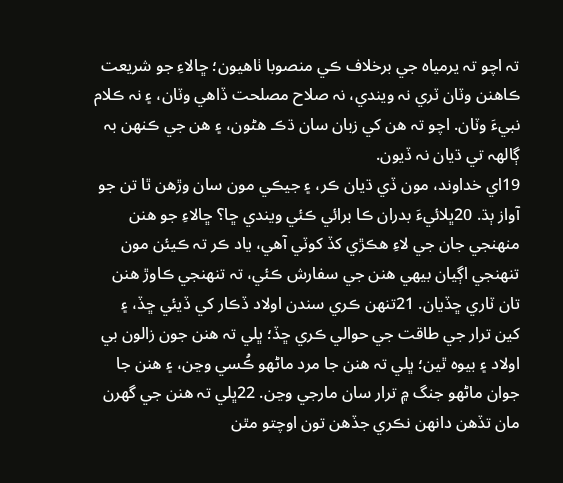تہ اچو تہ يرمياہ جي برخلاف ڪي منصوبا ٺاهيون؛ ڇالاءِ جو شريعت ڪاهنن وٽان ٽري نہ ويندي، نہ صلاح مصلحت ڏاهي وٽان، ۽ نہ ڪلام نبيءَ وٽان. اچو تہ هن کي زبان سان ڌڪ هڻون، ۽ هن جي ڪنهن بہ ڳالهہ تي ڌيان نہ ڏيون.
19اي خداوند، مون ڏي ڌيان ڪر، ۽ جيڪي مون سان وڙهن ٿا تن جو آواز ٻڌ. 20ڀلائيءَ بدران ڪا برائي ڪئي ويندي ڇا؟ ڇالاءِ جو هنن منهنجي جان جي لاءِ هڪڙي کڏ کوٽي آهي، ياد ڪر تہ ڪيئن مون تنهنجي اڳيان بيهي هنن جي سفارش ڪئي، تہ تنهنجي ڪاوڙ هنن تان ٽاري ڇڏيان. 21تنهن ڪري سندن اولاد ڏڪار کي ڏيئي ڇڏ، ۽ کين ترار جي طاقت جي حوالي ڪري ڇڏ؛ ڀلي تہ هنن جون زالون بي اولاد ۽ بيوہ ٿين؛ ڀلي تہ هنن جا مرد ماڻهو ڪُسي وڃن، ۽ هنن جا جوان ماڻهو جنگ ۾ ترار سان مارجي وڃن. 22ڀلي تہ هنن جي گهرن مان تڏهن دانهن نڪري جڏهن تون اوچتو مٿن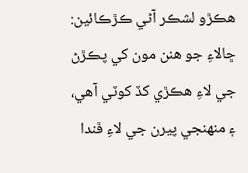هڪڙو لشڪر آڻي ڪڙڪائين: ڇالاءِ جو هنن مون کي پڪڙڻ جي لاءِ هڪڙي کڏ کوٽي آهي، ۽ منهنجي پيرن جي لاءِ ڦندا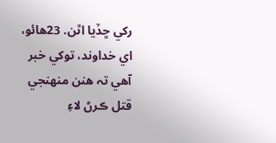رکي ڇڏيا اٿن. 23هائو، اي خداوند، توکي خبر آهي تہ هنن منهنجي قتل ڪرڻ لاءِ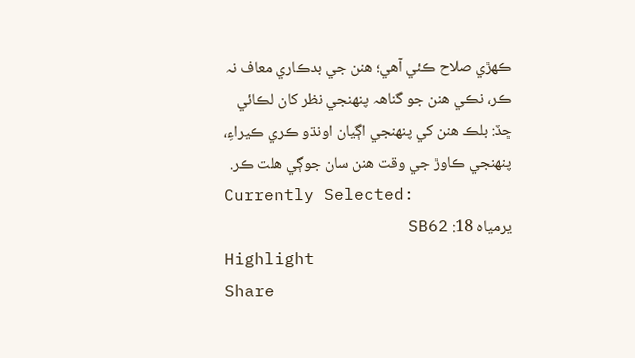ڪهڙي صلاح ڪئي آهي؛ هنن جي بدڪاري معاف نہ ڪر، نڪي هنن جو گناهہ پنهنجي نظر کان لڪائي ڇڏ: بلڪ هنن کي پنهنجي اڳيان اونڌو ڪري ڪيراءِ، پنهنجي ڪاوڙ جي وقت هنن سان جوڳي هلت ڪر.
Currently Selected:
يرمياہ 18: SB62
Highlight
Share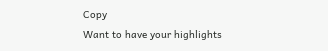Copy
Want to have your highlights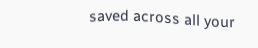saved across all your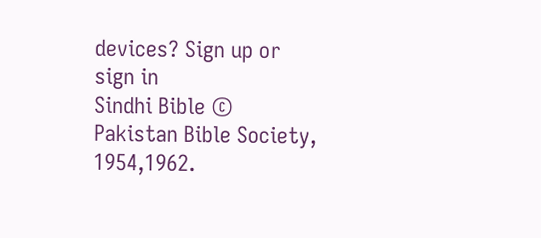devices? Sign up or sign in
Sindhi Bible © Pakistan Bible Society, 1954,1962.